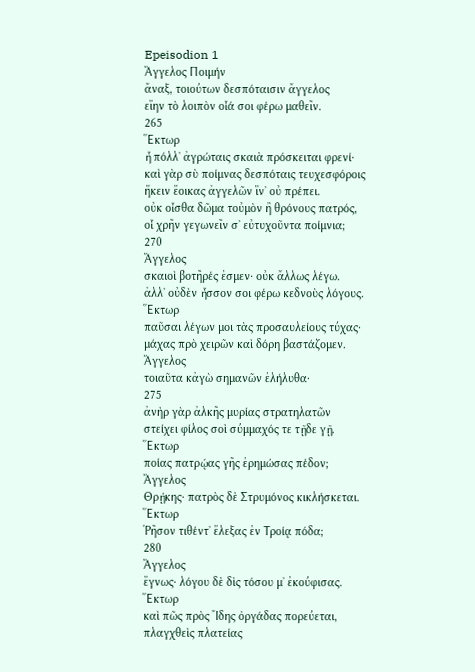Epeisodion 1
Ἄγγελος Ποιμήν
ἄναξ, τοιούτων δεσπόταισιν ἄγγελος
εἴην τὸ λοιπὸν οἷά σοι φέρω μαθεῖν.
265
Ἕκτωρ
ἦ πόλλʼ ἀγρώταις σκαιὰ πρόσκειται φρενί·
καὶ γὰρ σὺ ποίμνας δεσπόταις τευχεσφόροις
ἥκειν ἔοικας ἀγγελῶν ἵνʼ οὐ πρέπει.
οὐκ οἶσθα δῶμα τοὐμὸν ἢ θρόνους πατρός,
οἷ χρῆν γεγωνεῖν σʼ εὐτυχοῦντα ποίμνια;
270
Ἄγγελος
σκαιοὶ βοτῆρές ἐσμεν· οὐκ ἄλλως λέγω.
ἀλλʼ οὐδὲν ἧσσον σοι φέρω κεδνοὺς λόγους.
Ἕκτωρ
παῦσαι λέγων μοι τὰς προσαυλείους τύχας·
μάχας πρὸ χειρῶν καὶ δόρη βαστάζομεν.
Ἄγγελος
τοιαῦτα κἀγὼ σημανῶν ἐλήλυθα·
275
ἀνὴρ γὰρ ἀλκῆς μυρίας στρατηλατῶν
στείχει φίλος σοὶ σύμμαχός τε τῇδε γῇ.
Ἕκτωρ
ποίας πατρῴας γῆς ἐρημώσας πέδον;
Ἄγγελος
Θρῄκης· πατρὸς δὲ Στρυμόνος κικλήσκεται.
Ἕκτωρ
Ῥῆσον τιθέντʼ ἔλεξας ἐν Τροίᾳ πόδα;
280
Ἄγγελος
ἔγνως· λόγου δὲ δὶς τόσου μʼ ἐκούφισας.
Ἕκτωρ
καὶ πῶς πρὸς Ἴδης ὀργάδας πορεύεται,
πλαγχθεὶς πλατείας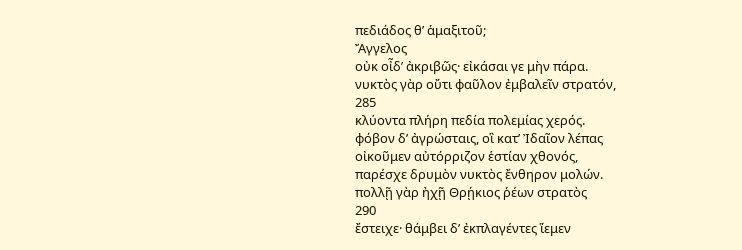πεδιάδος θʼ ἁμαξιτοῦ;
Ἄγγελος
οὐκ οἶδʼ ἀκριβῶς· εἰκάσαι γε μὴν πάρα.
νυκτὸς γὰρ οὔτι φαῦλον ἐμβαλεῖν στρατόν,
285
κλύοντα πλήρη πεδία πολεμίας χερός.
φόβον δʼ ἀγρώσταις, οἳ κατʼ Ἰδαῖον λέπας
οἰκοῦμεν αὐτόρριζον ἑστίαν χθονός,
παρέσχε δρυμὸν νυκτὸς ἔνθηρον μολών.
πολλῇ γὰρ ἠχῇ Θρῄκιος ῥέων στρατὸς
290
ἔστειχε· θάμβει δʼ ἐκπλαγέντες ἵεμεν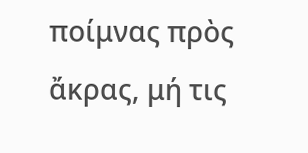ποίμνας πρὸς ἄκρας, μή τις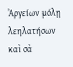Ἀργείων μόλῃ
λεηλατήσων καὶ σὰ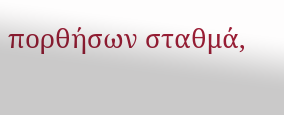πορθήσων σταθμά,